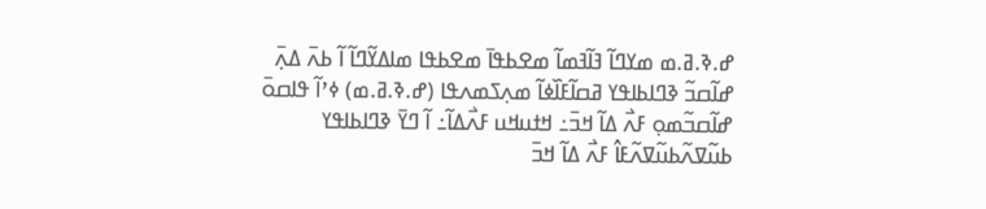ߝ.ߢ.ߥ.ߘ ߘߌߣߊ߬ ߔߊ߬ߔߘߊ߬ ߘߐߕߟߊ߫ ߘߐߕߟߊ ߘߊߡߌ߬ߣߊ߬ ߊ߬ ߕߍ߫ ߡߍ߲߫
ߝߊ߬ߛߏ߬ ߢߣߊߕߊߟߌ ߥߛߊ߬ߓߊ߰ߦߊ߬ ߘߍ߲ߖߘߍߟߊ (ߝ.ߢ.ߥ.ߘ) ߦߴߊ߬ ߟߊߛߋ߫ ߝߊ߬ߛߏ߬ߘߋ߲ ߓߍ߯ ߡߊ߬ ߞߏ߫߸ ߞߙߎߞߎ ߓߍ߯ߡߊ߬߸ ߊ߬ ߣߌ߫ ߢߣߊߕߊߟߌ ߕߎ߬ߜߍ߬ߕߎ߬ߜߍ߬ߓߊ߮ ߓߍ߯ ߡߊ߬ ߞߏ߫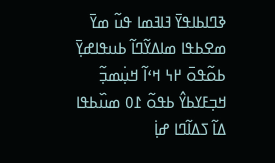ߢߣߊߕߊߟߌ߫ ߔߊߔߘߊ ߟߎ߬ ߘߌ߫ ߘߐߕߟߊ ߘߊߡߌ߬ߣߊ߬ ߕߎߟߊߝߌ߲߫ ߕߋ߬ߟߋ߫ ߂߆ ߞߵߊ߬ ߞߎ߲߭ߘߏ߲߬ ߞߏ߲ߓߌߕߌ߮ ߕߟߋ߬ ߁߀ ߘߎ߰ߕߟߊ ߡߊ߬ ߖߡߊ߬ߣߊ ߝߊ߲߭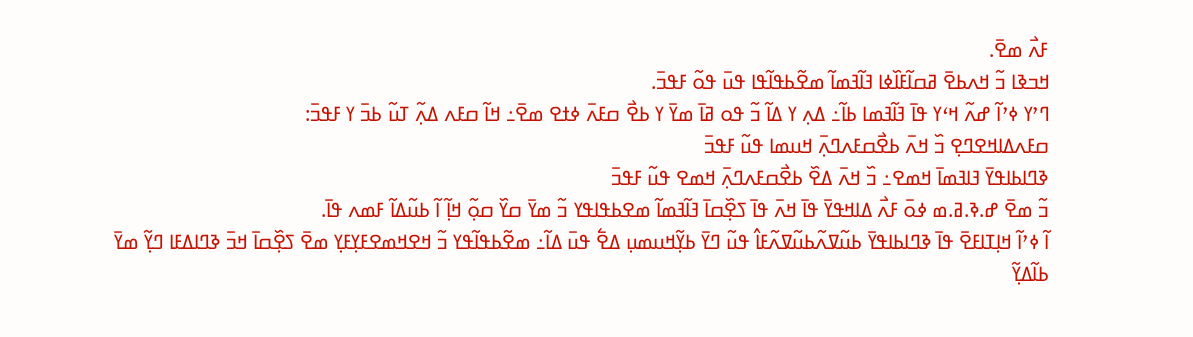ߓߍ߯ ߘߐ߫.
ߞߏߢߊ ߏ߬ ߞߍߕߐ߫ ߥߛߊ߬ߓߊ߰ߦߊ ߔߊ߬ߔߘߊ߬ ߘߐ߬ߕߟߊ߬ߟߊ ߟߎ߫ ߟߋ߬ ߓߟߏ߫.
ߣߴߌ ߦߴߊ߬ ߝߍ߬ ߞߵߌ ߟߊ߫ ߔߊ߬ߔߘߊ ߕߊ߬߸ ߡߍ߲ ߌ ߡߊ߬ ߏ߬ ߟߋ ߥߊ߫ ߘߌ߫ ߌ ߕߐ߯ ߛߓߍ߫ ߦߙߐ ߘߐ߫߸ ߞߊ߬ ߛߓߍ ߡߍ߲߬ ߠߎ߬ ߕߏ߫ ߌ ߓߟߏ߫:
ߛߓߍߡߊߞߐߣߐ߲ ߏ߰ ߞߍ߫ ߕߐ߯ߛߓߍߣߍ߲߫ ߞߎߘߊ ߟߎ߬ ߓߟߏ߫
ߢߣߊߕߊߟߌ߫ ߔߊߔߘߊ߫ ߞߘߐ߸ ߏ߰ ߞߍ߫ ߡߐ߰ ߕߐ߯ߛߓߍߣߍ߲߫ ߞߘߐ ߟߎ߬ ߓߟߏ߫
ߏ߬ ߘߐ߫ ߝ.ߢ.ߥ.ߘ ߦߋ߫ ߓߍ߯ ߡߊߞߟߌ߫ ߟߊ߫ ߞߍ߫ ߟߊ߫ ߖߐ߲߰ߛߊ߫ ߔߊ߬ߔߘߊ߬ ߘߐߕߟߊߟߌ ߏ߬ ߘߌ߫ ߛߌ߰ ߛߋ߲߬ ߞߊ߲߬ ߊ߬ ߕߎ߬ߡߊ߬ ߓߘߍ ߟߊ߫.
ߊ߬ ߦߴߊ߬ ߞߊ߲ߠߊߓߐ߫ ߟߊ߫ ߢߣߊߕߊߟߌ߫ ߕߎ߬ߜߍ߬ߕߎ߬ߜߍ߬ߓߊ߮ ߟߎ߬ ߣߌ߫ ߕߌ߲߬ߞߎߘߎ߲ ߡߐ߱ ߟߎ߫ ߡߊ߬߸ ߘߐ߬ߕߟߊ߬ߟߌ ߏ߬ ߞߐߞߘߐߓߌ߲ߓߌ߲ ߘߐ߫ ߖߐ߲߰ߛߊ߫ ߞߏ߫ ߢߣߊߡߓߊ ߣߌ߲߬ ߘߌ߫ ߕߊ߬ߡߌ߲߬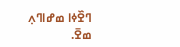ߣߐ߰ߦߊ ߘߝߊߣߍ߲ ߘߐ߫.